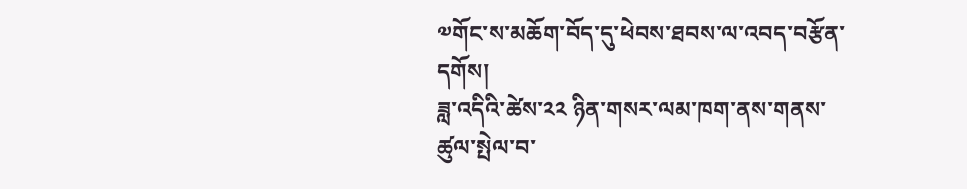༧གོང་ས་མཆོག་བོད་དུ་ཕེབས་ཐབས་ལ་འབད་བརྩོན་དགོས།
ཟླ་འདིའི་ཚེས་༢༢ ཉིན་གསར་ལམ་ཁག་ནས་གནས་ཚུལ་སྤེལ་བ་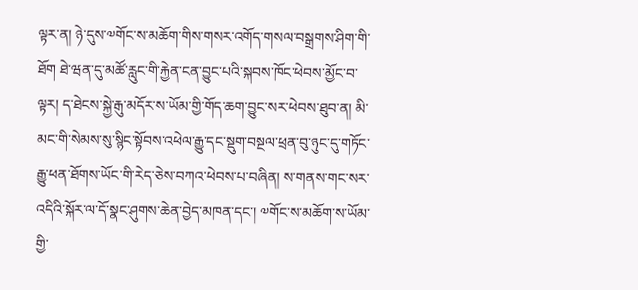ལྟར་ན། ཉེ་དུས་༧གོང་ས་མཆོག་གིས་གསར་འགོད་གསལ་བསྒྲགས་ཤིག་གི་ཐོག ཐེ་ཝན་དུ་མཚོ་རླུང་གི་རྐྱེན་ངན་བྱུང་པའི་སྐབས་ཁོང་ཕེབས་མྱོང་བ་ལྟར། ད་ཐེངས་སྐྱེ་རྒུ་མདོར་ས་ཡོམ་གྱི་གོད་ཆག་བྱུང་སར་ཕེབས་ཐུབ་ན། མི་མང་གི་སེམས་སུ་སྙིང་སྟོབས་འཕེལ་རྒྱུ་དང་སྡུག་བསྔལ་ཕྲན་བུ་ཉུང་དུ་གཏོང་རྒྱུ་ཕན་ཐོགས་ཡོང་གི་རེད་ཅེས་བཀའ་ཕེབས་པ་བཞིན། ས་གནས་གང་སར་འདིའི་སྐོར་ལ་དོ་སྣང་ཤུགས་ཆེན་བྱེད་མཁན་དང་། ༧གོང་ས་མཆོག་ས་ཡོམ་གྱི་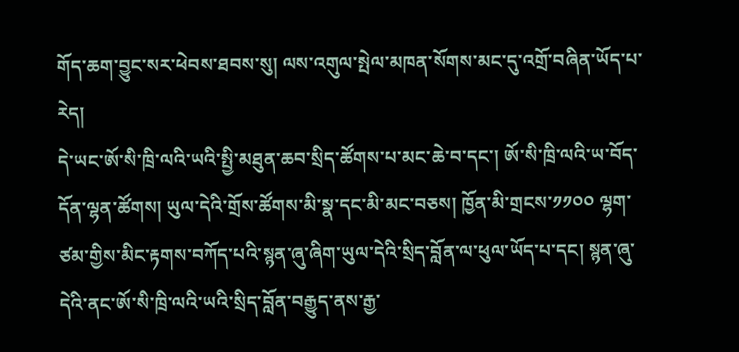གོད་ཆག་བྱུང་སར་ཕེབས་ཐབས་སུ། ལས་འགུལ་སྤེལ་མཁན་སོགས་མང་དུ་འགྲོ་བཞིན་ཡོད་པ་རེད།
དེ་ཡང་ཨོ་སི་ཁྲི་ལའི་ཡའི་སྤྱི་མཐུན་ཆབ་སྲིད་ཚོགས་པ་མང་ཆེ་བ་དང་། ཨོ་སི་ཁྲི་ལའི་ཡ་བོད་དོན་ལྷན་ཚོགས། ཡུལ་དེའི་གྲོས་ཚོགས་མི་སྣ་དང་མི་མང་བཅས། ཁྱོན་མི་གྲངས་༡༡༠༠ ལྷག་ཙམ་གྱིས་མིང་རྟགས་བཀོད་པའི་སྙན་ཞུ་ཞིག་ཡུལ་དེའི་སྲིད་བློན་ལ་ཕུལ་ཡོད་པ་དང། སྙན་ཞུ་དེའི་ནང་ཨོ་སི་ཁྲི་ལའི་ཡའི་སྲིད་བློན་བརྒྱུད་ནས་རྒྱ་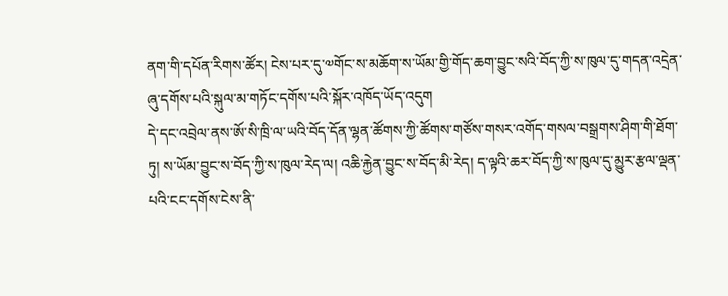ནག་གི་དཔོན་རིགས་ཚོར། ངེས་པར་དུ་༧གོང་ས་མཆོག་ས་ཡོམ་གྱི་གོད་ཆག་བྱུང་སའི་བོད་ཀྱི་ས་ཁུལ་དུ་གདན་འདྲེན་ཞུ་དགོས་པའི་སྐུལ་མ་གཏོང་དགོས་པའི་སྐོར་འཁོད་ཡོད་འདུག
དེ་དང་འབྲེལ་ནས་ཨོ་སི་ཁྲི་ལ་ཡའི་བོད་དོན་ལྷན་ཚོགས་ཀྱི་ཚོགས་གཙོས་གསར་འགོད་གསལ་བསྒྲགས་ཤིག་གི་ཐོག་ཏུ། ས་ཡོམ་བྱུང་ས་བོད་ཀྱི་ས་ཁུལ་རེད་ལ། འཆི་རྐྱེན་བྱུང་ས་བོད་མི་རེད། ད་ལྟའི་ཆར་བོད་ཀྱི་ས་ཁུལ་དུ་མྱུར་རྩལ་ལྡན་པའི་ངང་དགོས་ངེས་ནི་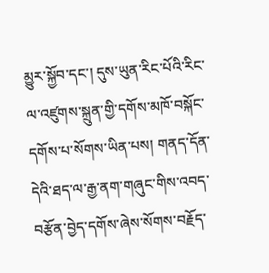མྱུར་སྐྱོབ་དང་། དུས་ཡུན་རིང་པོའི་རིང་ལ་འཛུགས་སྐྲུན་གྱི་དགོས་མཁོ་བསྐོང་དགོས་པ་སོགས་ཡིན་པས། གནད་དོན་དེའི་ཐད་ལ་རྒྱ་ནག་གཞུང་གིས་འབད་བརྩོན་བྱེད་དགོས་ཞེས་སོགས་བརྗོད་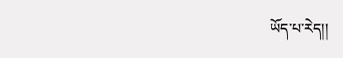ཡོད་པ་རེད།།